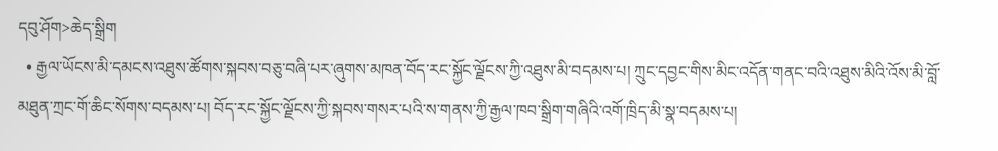དབུ་ཤོག>ཆེད་སྒྲིག
  • རྒྱལ་ཡོངས་མི་དམངས་འཐུས་ཚོགས་སྐབས་བཅུ་བཞི་པར་ཞུགས་མཁན་བོད་རང་སྐྱོང་ལྗོངས་ཀྱི་འཐུས་མི་བདམས་པ། ཀྲུང་དབྱང་གིས་མིང་འདོན་གནང་བའི་འཐུས་མིའི་འོས་མི་བློ་མཐུན་ཀྲང་གོ་ཆིང་སོགས་བདམས་པ། བོད་རང་སྐྱོང་ལྗོངས་ཀྱི་སྐབས་གསར་པའི་ས་གནས་ཀྱི་རྒྱལ་ཁབ་སྒྲིག་གཞིའི་འགོ་ཁྲིད་མི་སྣ་བདམས་པ།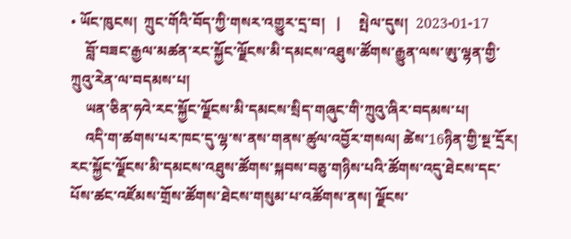• ཡོང་ཁུངས།  ཀྲུང་གོའི་བོད་ཀྱི་གསར་འགྱུར་དྲ་བ།   |     སྤེལ་དུས།  2023-01-17
    བློ་བཟང་རྒྱལ་མཚན་རང་སྐྱོང་ལྗོངས་མི་དམངས་འཐུས་ཚོགས་རྒྱུན་ལས་ཨུ་ལྷན་གྱི་ཀྲུའུ་རེན་ལ་བདམས་པ།
    ཡན་ཅིན་ཧའེ་རང་སྐྱོང་ལྗོངས་མི་དམངས་སྲིད་གཞུང་གི་ཀྲུའུ་ཞིར་བདམས་པ།
    འདི་ག་ཚགས་པར་ཁང་དུ་ལྷ་ས་ནས་གནས་ཚུལ་འབྱོར་གསལ། ཚེས་16ཉིན་གྱི་སྔ་དྲོར། རང་སྐྱོང་ལྗོངས་མི་དམངས་འཐུས་ཚོགས་སྐབས་བཅུ་གཉིས་པའི་ཚོགས་འདུ་ཐེངས་དང་པོས་ཚང་འཛོམས་གྲོས་ཚོགས་ཐེངས་གསུམ་པ་འཚོགས་ནས། ལྗོངས་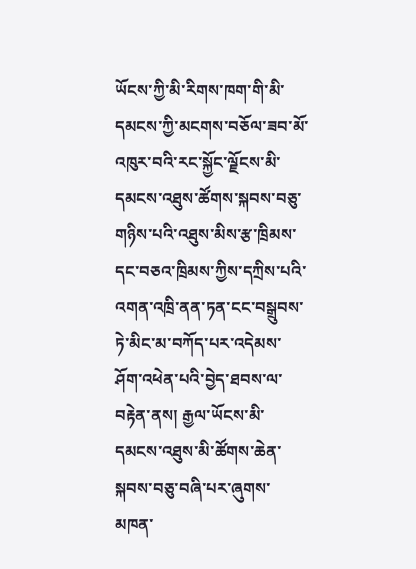ཡོངས་ཀྱི་མི་རིགས་ཁག་གི་མི་དམངས་ཀྱི་མངགས་བཅོལ་ཟབ་མོ་འཁུར་བའི་རང་སྐྱོང་ལྗོངས་མི་དམངས་འཐུས་ཚོགས་སྐབས་བཅུ་གཉིས་པའི་འཐུས་མིས་རྩ་ཁྲིམས་དང་བཅའ་ཁྲིམས་ཀྱིས་དཀྲིས་པའི་འགན་འཁྲི་ནན་ཏན་ངང་བསྒྲུབས་ཏེ་མིང་མ་བཀོད་པར་འདེམས་ཤོག་འཕེན་པའི་བྱེད་ཐབས་ལ་བརྟེན་ནས། རྒྱལ་ཡོངས་མི་དམངས་འཐུས་མི་ཚོགས་ཆེན་སྐབས་བཅུ་བཞི་པར་ཞུགས་མཁན་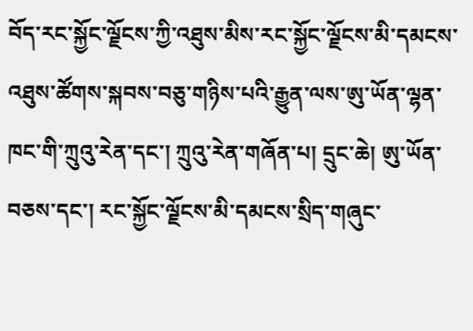བོད་རང་སྐྱོང་ལྗོངས་ཀྱི་འཐུས་མིས་རང་སྐྱོང་ལྗོངས་མི་དམངས་འཐུས་ཚོགས་སྐབས་བཅུ་གཉིས་པའི་རྒྱུན་ལས་ཨུ་ཡོན་ལྷན་ཁང་གི་ཀྲུའུ་རེན་དང་། ཀྲུའུ་རེན་གཞོན་པ། དྲུང་ཆེ། ཨུ་ཡོན་བཅས་དང་། རང་སྐྱོང་ལྗོངས་མི་དམངས་སྲིད་གཞུང་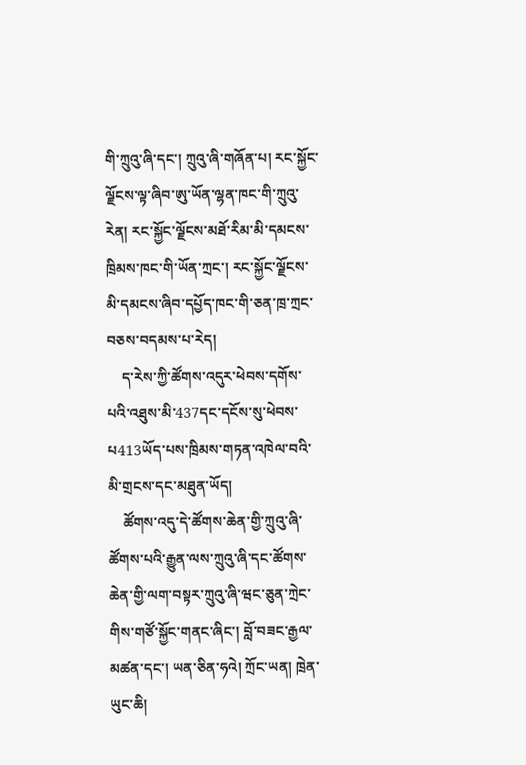གི་ཀྲུའུ་ཞི་དང་། ཀྲུའུ་ཞི་གཞོན་པ། རང་སྐྱོང་ལྗོངས་ལྟ་ཞིབ་ཨུ་ཡོན་ལྷན་ཁང་གི་ཀྲུའུ་རེན། རང་སྐྱོང་ལྗོངས་མཐོ་རིམ་མི་དམངས་ཁྲིམས་ཁང་གི་ཡོན་ཀྲང་། རང་སྐྱོང་ལྗོངས་མི་དམངས་ཞིབ་དཔྱོད་ཁང་གི་ཅན་ཁྲ་ཀྲང་བཅས་བདམས་པ་རེད།
    ད་རེས་ཀྱི་ཚོགས་འདུར་ཕེབས་དགོས་པའི་འཐུས་མི་437དང་དངོས་སུ་ཕེབས་པ413ཡོད་པས་ཁྲིམས་གཏན་འཁེལ་བའི་མི་གྲངས་དང་མཐུན་ཡོད།
    ཚོགས་འདུ་དེ་ཚོགས་ཆེན་གྱི་ཀྲུའུ་ཞི་ཚོགས་པའི་རྒྱུན་ལས་ཀྲུའུ་ཞི་དང་ཚོགས་ཆེན་གྱི་ལག་བསྟར་ཀྲུའུ་ཞི་ཝང་ཅུན་ཀྲེང་གིས་གཙོ་སྐྱོང་གནང་ཞིང་། བློ་བཟང་རྒྱལ་མཚན་དང་། ཡན་ཅིན་ཧའེ། ཀྲོང་ཡན། ཁྲེན་ཡུང་ཆི།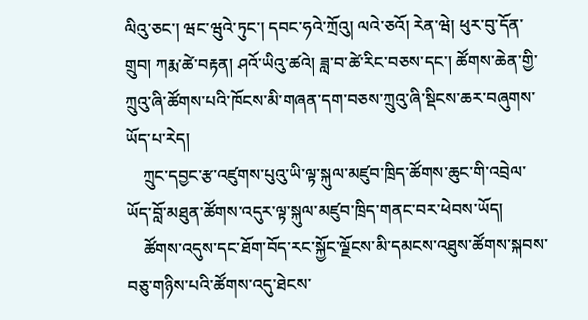ལིའུ་ཅང་། ཝང་ཝུའེ་ཏུང་། དབང་ཧའེ་ཀྲོའུ། ལའེ་ཅའོ། རེན་ཝེ། ཕུར་བུ་དོན་གྲུབ། ཀརྨ་ཚེ་བརྟན། ཤའོ་ཡིའུ་ཚའེ། ཟླ་བ་ཚེ་རིང་བཅས་དང་། ཚོགས་ཆེན་གྱི་ཀྲུའུ་ཞི་ཚོགས་པའི་ཁོངས་མི་གཞན་དག་བཅས་ཀྲུའུ་ཞི་སྡིངས་ཆར་བཞུགས་ཡོད་པ་རེད།
    ཀྲུང་དབྱང་རྩ་འཛུགས་པུའུ་ཡི་ལྟ་སྐུལ་མཛུབ་ཁྲིད་ཚོགས་ཆུང་གི་འབྲེལ་ཡོད་བློ་མཐུན་ཚོགས་འདུར་ལྟ་སྐུལ་མཛུབ་ཁྲིད་གནང་བར་ཕེབས་ཡོད།
    ཚོགས་འདུས་དང་ཐོག་བོད་རང་སྐྱོང་ལྗོངས་མི་དམངས་འཐུས་ཚོགས་སྐབས་བཅུ་གཉིས་པའི་ཚོགས་འདུ་ཐེངས་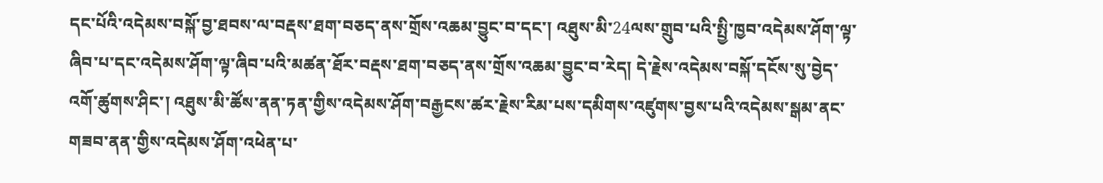དང་པོའི་འདེམས་བསྐོ་བྱ་ཐབས་ལ་བརྡས་ཐག་བཅད་ནས་གྲོས་འཆམ་བྱུང་བ་དང་། འཐུས་མི་24ལས་གྲུབ་པའི་སྤྱི་ཁྱབ་འདེམས་ཤོག་ལྟ་ཞིབ་པ་དང་འདེམས་ཤོག་ལྟ་ཞིབ་པའི་མཚན་ཐོར་བརྡས་ཐག་བཅད་ནས་གྲོས་འཆམ་བྱུང་བ་རེད། དེ་རྗེས་འདེམས་བསྐོ་དངོས་སུ་བྱེད་འགོ་ཚུགས་ཤིང་། འཐུས་མི་ཚོས་ནན་ཏན་གྱིས་འདེམས་ཤོག་བརྒྱངས་ཚར་རྗེས་རིམ་པས་དམིགས་འཛུགས་བྱས་པའི་འདེམས་སྒམ་ནང་གཟབ་ནན་གྱིས་འདེམས་ཤོག་འཕེན་པ་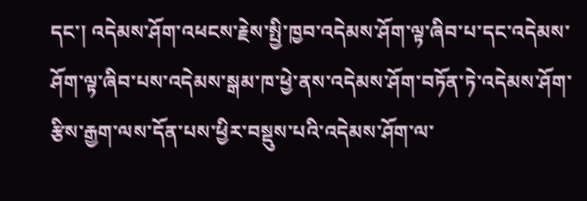དང་། འདེམས་ཤོག་འཕངས་རྗེས་སྤྱི་ཁྱབ་འདེམས་ཤོག་ལྟ་ཞིབ་པ་དང་འདེམས་ཤོག་ལྟ་ཞིབ་པས་འདེམས་སྒམ་ཁ་ཕྱེ་ནས་འདེམས་ཤོག་བཏོན་ཏེ་འདེམས་ཤོག་རྩིས་རྒྱག་ལས་དོན་པས་ཕྱིར་བསྡུས་པའི་འདེམས་ཤོག་ལ་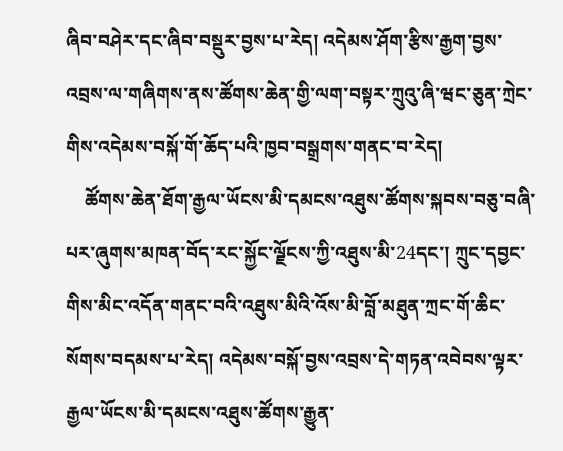ཞིབ་བཤེར་དང་ཞིབ་བསྡུར་བྱས་པ་རེད། འདེམས་ཤོག་རྩིས་རྒྱག་བྱས་འབྲས་ལ་གཞིགས་ནས་ཚོགས་ཆེན་གྱི་ལག་བསྟར་ཀྲུའུ་ཞི་ཝང་ཅུན་ཀྲེང་གིས་འདེམས་བསྐོ་གོ་ཆོད་པའི་ཁྱབ་བསྒྲགས་གནང་བ་རེད།
    ཚོགས་ཆེན་ཐོག་རྒྱལ་ཡོངས་མི་དམངས་འཐུས་ཚོགས་སྐབས་བཅུ་བཞི་པར་ཞུགས་མཁན་བོད་རང་སྐྱོང་ལྗོངས་ཀྱི་འཐུས་མི་24དང་། ཀྲུང་དབྱང་གིས་མིང་འདོན་གནང་བའི་འཐུས་མིའི་འོས་མི་བློ་མཐུན་ཀྲང་གོ་ཆིང་སོགས་བདམས་པ་རེད། འདེམས་བསྐོ་བྱས་འབྲས་དེ་གཏན་འབེབས་ལྟར་རྒྱལ་ཡོངས་མི་དམངས་འཐུས་ཚོགས་རྒྱུན་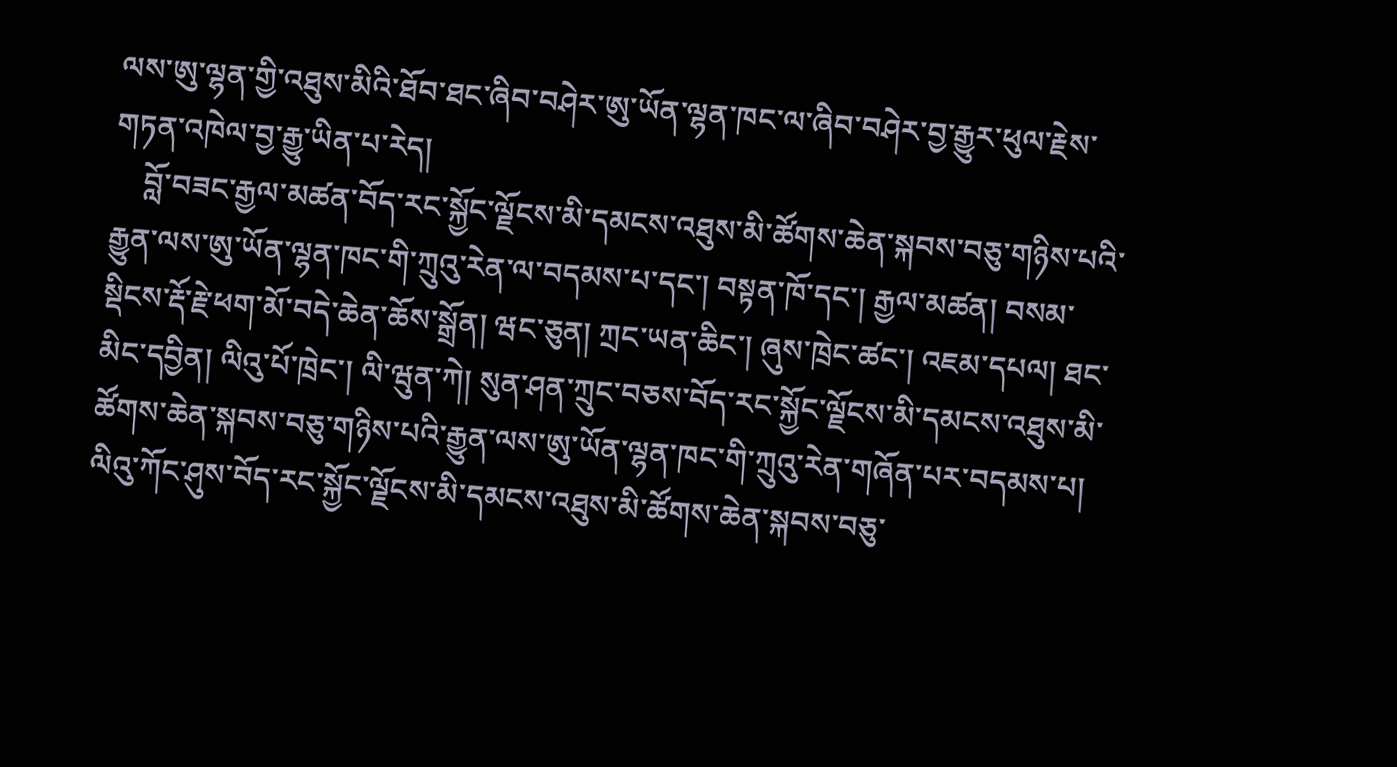ལས་ཨུ་ལྷན་གྱི་འཐུས་མིའི་ཐོབ་ཐང་ཞིབ་བཤེར་ཨུ་ཡོན་ལྷན་ཁང་ལ་ཞིབ་བཤེར་བྱ་རྒྱུར་ཕུལ་རྗེས་གཏན་འཁེལ་བྱ་རྒྱུ་ཡིན་པ་རེད།
    བློ་བཟང་རྒྱལ་མཚན་བོད་རང་སྐྱོང་ལྗོངས་མི་དམངས་འཐུས་མི་ཚོགས་ཆེན་སྐབས་བཅུ་གཉིས་པའི་རྒྱུན་ལས་ཨུ་ཡོན་ལྷན་ཁང་གི་ཀྲུའུ་རེན་ལ་བདམས་པ་དང་། བསྟན་ཁོ་དང་། རྒྱལ་མཚན། བསམ་སྡིངས་རྡོ་རྗེ་ཕག་མོ་བདེ་ཆེན་ཆོས་སྒྲོན། ཝང་ཅུན། ཀྲང་ཡན་ཆིང་། ཞུས་ཁྲེང་ཚང་། འཇམ་དཔལ། ཐང་མིང་དབྱིན། ལིའུ་པོ་ཁྲེང་། ལི་ཝུན་ཀེ། སུན་ཤན་ཀྲུང་བཅས་བོད་རང་སྐྱོང་ལྗོངས་མི་དམངས་འཐུས་མི་ཚོགས་ཆེན་སྐབས་བཅུ་གཉིས་པའི་རྒྱུན་ལས་ཨུ་ཡོན་ལྷན་ཁང་གི་ཀྲུའུ་རེན་གཞོན་པར་བདམས་པ། ལིའུ་ཀོང་ཤུས་བོད་རང་སྐྱོང་ལྗོངས་མི་དམངས་འཐུས་མི་ཚོགས་ཆེན་སྐབས་བཅུ་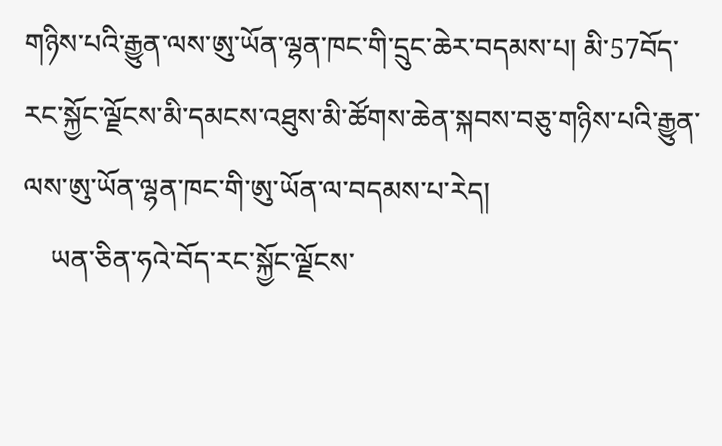གཉིས་པའི་རྒྱུན་ལས་ཨུ་ཡོན་ལྷན་ཁང་གི་དྲུང་ཆེར་བདམས་པ། མི་57བོད་རང་སྐྱོང་ལྗོངས་མི་དམངས་འཐུས་མི་ཚོགས་ཆེན་སྐབས་བཅུ་གཉིས་པའི་རྒྱུན་ལས་ཨུ་ཡོན་ལྷན་ཁང་གི་ཨུ་ཡོན་ལ་བདམས་པ་རེད།
    ཡན་ཅིན་ཧའེ་བོད་རང་སྐྱོང་ལྗོངས་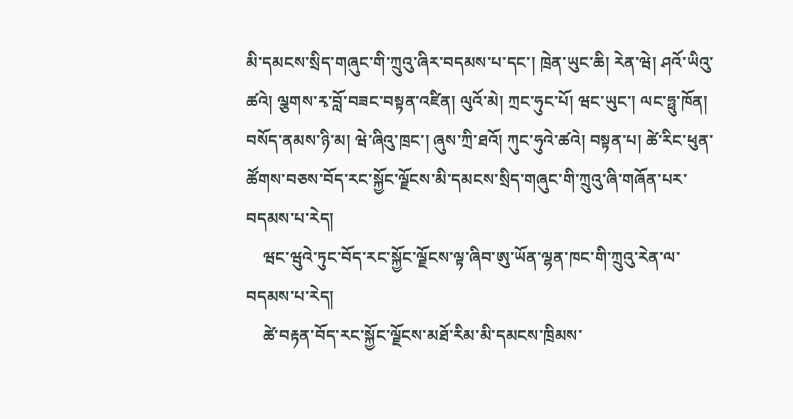མི་དམངས་སྲིད་གཞུང་གི་ཀྲུའུ་ཞིར་བདམས་པ་དང་། ཁྲེན་ཡུང་ཆི། རེན་ཝེ། ཤའོ་ཡིའུ་ཚའེ། ལྕགས་རྭ་བློ་བཟང་བསྟན་འཛིན། ལུའོ་མེ། ཀྲང་ཧུང་པོ། ཝང་ཡུང་། ལང་ཧྥུ་ཁོན། བསོད་ནམས་ཉི་མ། ཝེ་ཞིའུ་ཁྲང་། ཞུས་ཀྲི་ཐའོ། ཀུང་ཧུའེ་ཚའེ། བསྟན་པ། ཚེ་རིང་ཕུན་ཚོགས་བཅས་བོད་རང་སྐྱོང་ལྗོངས་མི་དམངས་སྲིད་གཞུང་གི་ཀྲུའུ་ཞི་གཞོན་པར་བདམས་པ་རེད།
    ཝང་ཝུའེ་ཏུང་བོད་རང་སྐྱོང་ལྗོངས་ལྟ་ཞིབ་ཨུ་ཡོན་ལྷན་ཁང་གི་ཀྲུའུ་རེན་ལ་བདམས་པ་རེད།
    ཚེ་བརྟན་བོད་རང་སྐྱོང་ལྗོངས་མཐོ་རིམ་མི་དམངས་ཁྲིམས་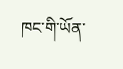ཁང་གི་ཡོན་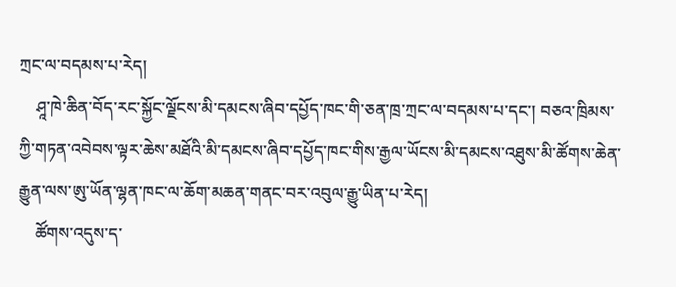ཀྲང་ལ་བདམས་པ་རེད།
    ཤཱ་ཁེ་ཆིན་བོད་རང་སྐྱོང་ལྗོངས་མི་དམངས་ཞིབ་དཔྱོད་ཁང་གི་ཅན་ཁྲ་ཀྲང་ལ་བདམས་པ་དང་། བཅའ་ཁྲིམས་ཀྱི་གཏན་འབེབས་ལྟར་ཆེས་མཐོའི་མི་དམངས་ཞིབ་དཔྱོད་ཁང་གིས་རྒྱལ་ཡོངས་མི་དམངས་འཐུས་མི་ཚོགས་ཆེན་རྒྱུན་ལས་ཨུ་ཡོན་ལྷན་ཁང་ལ་ཆོག་མཆན་གནང་བར་འབུལ་རྒྱུ་ཡིན་པ་རེད།
    ཚོགས་འདུས་ད་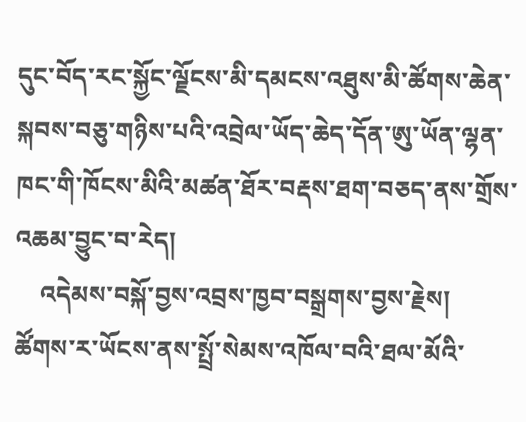དུང་བོད་རང་སྐྱོང་ལྗོངས་མི་དམངས་འཐུས་མི་ཚོགས་ཆེན་སྐབས་བཅུ་གཉིས་པའི་འབྲེལ་ཡོད་ཆེད་དོན་ཨུ་ཡོན་ལྷན་ཁང་གི་ཁོངས་མིའི་མཚན་ཐོར་བརྡས་ཐག་བཅད་ནས་གྲོས་འཆམ་བྱུང་བ་རེད།
    འདེམས་བསྐོ་བྱས་འབྲས་ཁྱབ་བསྒྲགས་བྱས་རྗེས། ཚོགས་ར་ཡོངས་ནས་སྤྲོ་སེམས་འཁོལ་བའི་ཐལ་མོའི་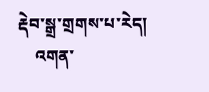རྡེབ་སྒྲ་གྲགས་པ་རེད།
    འགན་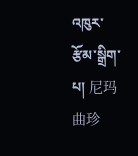འཁུར་རྩོམ་སྒྲིག་པ། 尼玛曲珍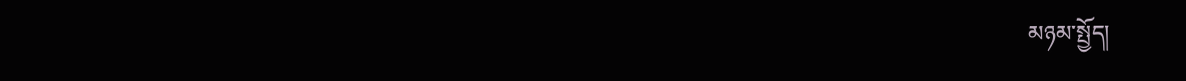མཉམ་སྤྱོད།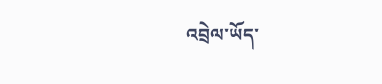འབྲེལ་ཡོད་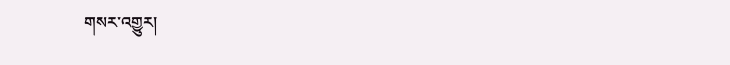གསར་འགྱུར།